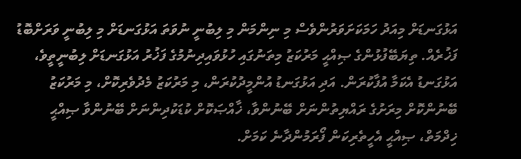އަޅުގަނޑަށް މިއަދު ހަމަކަށަވަރުންވެސް މި ނިންމަން މި ލިބުނީ ނުވަތަ އަޅުގަނޑަށް މި ލިބުނީ ވަރަށްބޮޑު ފަޚުރެއް. ތިޔަބޭފުޅުންގެ ޞިއްޙީ މަރުކަޒު މިތަނުގައި ހުޅުވައިދިނުމުގެ ފަޚުރު އަޅުގަނޑަށް ލިބުނީތީވެ، އަޅުގަނޑު އެކަމާ އުފާކުރަން. އަދި އަޅުގަނޑު އުންމީދުކުރަން، މި މަރުކަޒު މެދުވެރިކޮށް، މި މަރުކަޒު ބޭނުންކޮށް މިރަށުގެ ރައްޔިތުންނަށް ބޭނުންވާ، ޚާއްޞަކޮށް ކުޑަކުދިންނަށް ބޭނުންވާ ޞިއްޙީ ޚިދްމަތް، ޞިއްޙީ އެހީތެރިކަން ފޯރަމުންދާނެ ކަމަށް.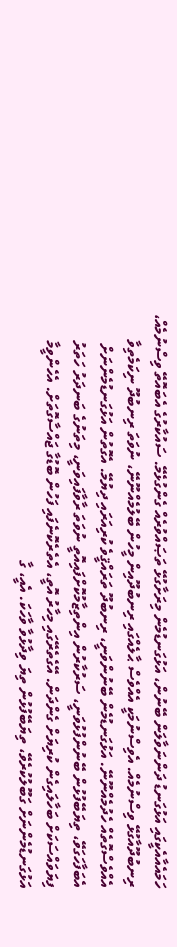ހަމައެއާއެކީގައި އަޅުގަނޑު ދަންނަވާލަން ބޭނުން، އަޅުގަނޑުމެން މިރަށާގުޅޭ ތަޞައްވުރެއް ގެންގުޅެމޭ. ސައުކާރުގެ އެބައޮތޭ ވިސްނުމެއް، ރިނބުދޫއާގުޅޭ ވިސްނުމެއް. އެވިސްނުމަކީ އެއްވެސް ޙާލެއްގައި ރިނބުދޫއިން މީހުން ބޭލުމެއްނޫނޭ، ނުވަތަ ރިނބުދޫ ނިކަމެތިވާ އެއްވެސްގޮތެއް ހެދުމެއްނޫނޭ. އަޅުގަނޑުމެން ބޭނުންވަނީ، ރިނބުދޫ ތަރައްޤީވެ ކުރިއަރައި ދިޔުމޭ. އެގޮތުން އަޅުގަނޑުމެންނަށް އެބަފާހަގަވޭ، ތިޔަބޭފުޅުން ބޭނުންފުޅުވަނީ، ސަރުކާރުން އިންތިޒާމުކޮށްފައިއޮތީ ނުވަތަ ރާވާފައިވަނީ، މިތަނުގެ ބަނދަރު ހަތަރު ފިޔަވައްސަކަށް ބަހާލައިގެން ކުރިޔަށް ގެންދަން. އޭގެތެރޭގައި މިހާރު އޮތީ، އެތެރެކޮނެފައި ފަހުން ބޮޑުގާ ޖައްސާގޮތަށް. އެހެންވީމާ އަޅުގަނޑުމެންނަށް ގަބޫލުކުރެވޭ، ތިޔަބޭފުޅުން ތިޔަ ވިދާޅުވާ ވާހަކަ. އެއީ، ގާ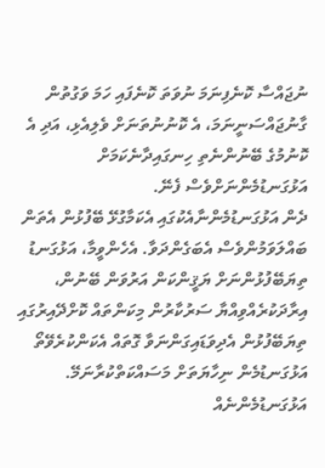ނުޖައްސާ ކޮނެފިނަމަ ނުވަތަ ކޮނެފައި ހަމަ ވަގުތުން ގާނުޖައްސަނީނަމަ، އެ ކޮނުނުތަނަށް ވެލިއެޅި، އަދި އެ ކޮނުމުގެ ބޭނުންނެތި ހިނގައިދާނެކަމަށް އަޅުގަނޑުމެންނަށްވެސް ފެނޭ.
ދެން އަޅުގަނޑުމެންނާއެކުގައި އެކަމާގުޅޭ ބޭފުޅުން އެތަން ބައްލަވަމުންވެސް އެބަގެންދަވާ. އެހެންވީމާ، އަޅުގަނޑު ތިޔަބޭފުޅުންނަށް ޔަޤީންކަން އަރުވަން ބޭނުން، އިރާދަކުރެއްވިއްޔާ ސަރުކާރުން މިކަންތައް ކޮށްދޭއިރުގައި ތިޔަބޭފުޅުން އެދިވަޑައިގަންނަވާ ގޮތައް އެކަންކުރެވޭތޯ އަޅުގަނޑުމެން ނިހާޔަތަށް މަސައްކަތްކުރާނަމޭ. އަޅުގަނޑުމެންނެއް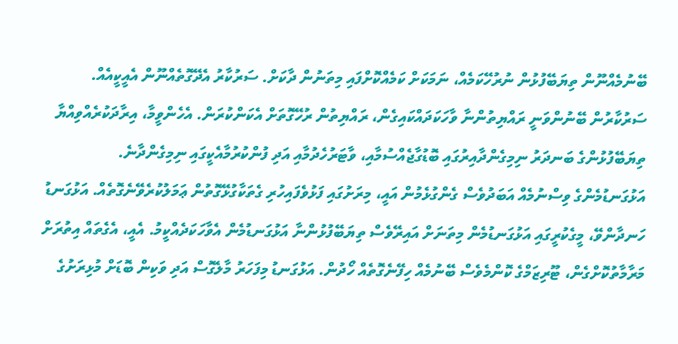ބޭނުމެއްނޫން ތިޔަބޭފުޅުން ނުރުހޭކަމެއް، ނަމަކަށް ކަމެއްކޮށްފައި މިތަނުން ދާކަށް. ސަރުކާރު އެދޭގޮތެއްނޫން އެއީކީއެއް. ސަރުކާރުން ބޭނުންވަނީ ރައްޔިތުންނާ ވާހަކަދައްކައިގެން، ރައްޔިތުން ރުހޭގޮތަށް އެކަންކުރަން. އެހެންވީމާ، އިރާދަކުރެއްވިއްޔާ ތިޔަބޭފުޅުންގެ ބަނދަރު ނިމިގެންދާއިރުގައި ބޮޑުގާޖެއްސުމާއި، ވާޓަރުހެދުމާއި އަދި ފުންކުރުމާއެކީގައި ނިމިގެންދާނެ.
އަޅުގަނޑުމެންގެ ވިސްނުމެއް އަބަދުވެސް ގެންގުޅެމުން އައީ، މިރަށުގައި ފަޅުވެފައިހުރި ގެތަކާގުޅޭގޮތުން ޢަމަލުކުރެވޭނެގޮތެއް. އަޅުގަނޑު ހަނދާންވޭ، މީގެކުރީގައި އަޅުގަނޑުމެން މިތަނަށް އައިރޭވެސް ތިޔަބޭފުޅުންނާ އަޅުގަނޑުމެން އެވާހަކަދެއްކީމު. އެއީ، އެގެތައް އިތުރަށް މަރާމާތުކޮށްގެން، ޓޫރިޒަމްގެ ކޮންމެވެސް ބޭނުމެއް ހިފޭނެގޮތެއް ހޯދުން. އަޅުގަނޑު މިފަހަރު މާލެގޮސް އަދި ވަކިން ބޮޑަށް މުޅިރަށުގެ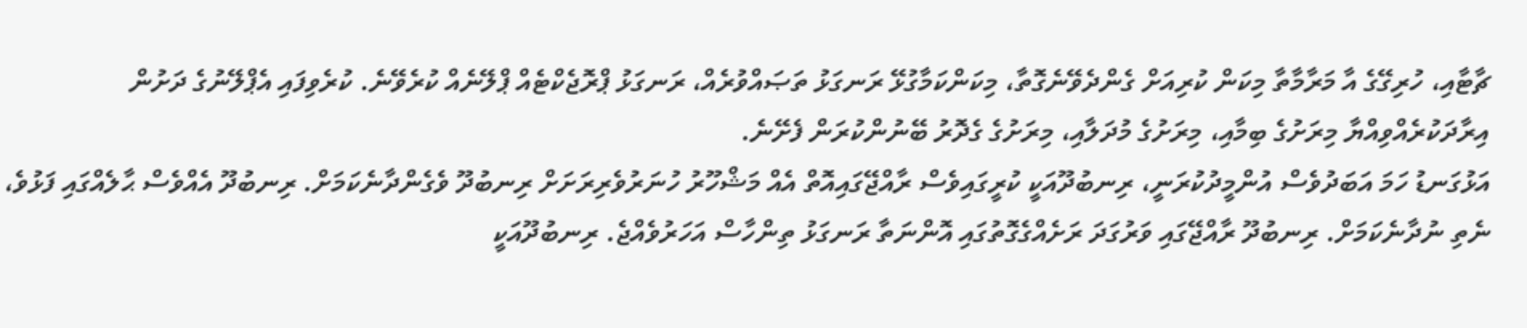ޗާޓާއި، ހުރިގޭގެ އާ މަރާމާތާ މިކަން ކުރިއަށް ގެންދެވޭނެގޮތާ، މިކަންކަމާގުޅޭ ރަނގަޅު ތަޞައްވުރެއް، ރަނގަޅު ޕްރޮޖެކްޓެއް ޕްލޭނެއް ކުރެވޭނެ. ކުރެވިފައި އެޕްލޭނުގެ ދަށުން އިރާދަކުރެއްވިއްޔާ މިރަށުގެ ބިމާއި، މިރަށުގެ މުދަލާއި، މިރަށުގެ ގެދޮރު ބޭނުންކުރަން ފެށޭނެ.
އަޅުގަނޑު ހަމަ އަބަދުވެސް އުންމީދުކުރަނީ، ރިނބުދޫއަކީ ކުރީގައިވެސް ރާއްޖޭގައިއޮތް އެއް މަޝްހޫރު ހުނަރުވެރިރަށަށް ރިނބުދޫ ވެގެންދާނެކަމަށް. ރިނބުދޫ އެއްވެސް ޙާލެއްގައި ފަޅުވެ، ނެތި ނުދާނެކަމަށް. ރިނބުދޫ ރާއްޖޭގައި ވަރުގަދަ ރަށެއްގެގޮތުގައި އޮންނަތާ ރަނގަޅު ތިންހާސް އަހަރުވެއްޖެ. ރިނބުދޫއަކީ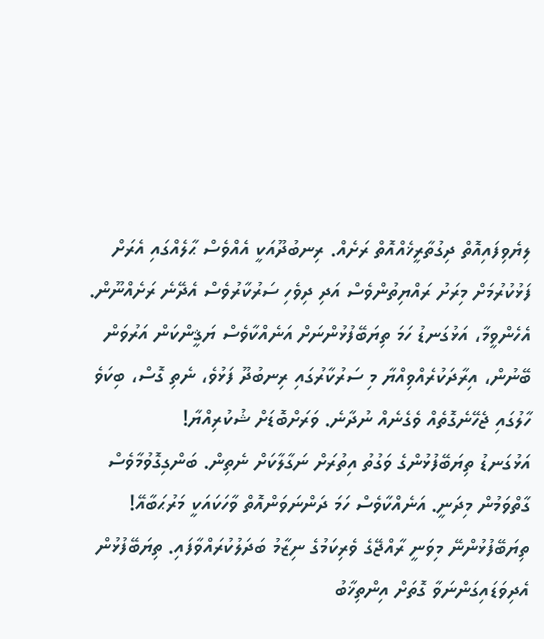ލިޔެވިފައިއޮތް ދިގުތާރީޚެއްއޮތް ރަށެއް. ރިނބުދޫއަކީ އެއްވެސް ޙާލެއްގައި އެރަށް ފަޅުކުރުމަށް މިރަށު ރައްޔިތުންވެސް އަދި ދިވެހި ސަރުކާރުވެސް އެދޭނެ ރަށެއްނޫން. އެހެންވީމާ، އަޅުގަނޑު ހަމަ ތިޔަބޭފުޅުންނަށް އަނެއްކާވެސް ޔަޤީންކަން އަރުވަން ބޭނުން، އިރާދަކުރެއްވިއްޔާ މި ސަރުކާރުގައި ރިނބުދޫ ފަޅުވެ، ނެތި ގޮސް، ބިކަވެ ހާލުގައި ޖެހޭނެގޮތެއް ވެގެނެއް ނުދާނެ. ވަރަށްބޮޑަށް ޝުކުރިއްޔާ!
އަޅުގަނޑު ތިޔަބޭފުޅުންގެ ވަގުތު އިތުރަށް ނަގާލާކަށް ނެތިން. ބަންގިގޮވުމާވެސް ގާތްވަމުން މިދަނީ. އަނެއްކާވެސް ހަމަ ދަންނަވަންއޮތް ވާހަކައަކީ މަރުޙަބާއޭ! ތިޔަބޭފުޅުންނޭ މިވަނީ ރާއްޖޭގެ ވެރިކަމުގެ ނިޒާމު ބަދަލުކުރައްވާފައި. ތިޔަބޭފުޅުން އެދިވަޑައިގަންނަވާ ގޮތަށް އިންތިޚާބު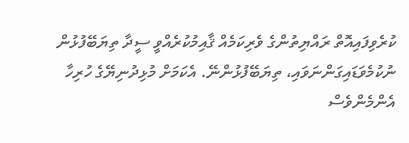ކުރެވިފައިއޮތް ރައްޔިތުންގެ ވެރިކަމެއް ޤާއިމުކުރެއްވީ ސީދާ ތިޔަބޭފުޅުން ނުކުމެވަޑައިގަންނަވައި، ތިޔަބޭފުޅުންނޭ. އެކަމަށް މުޅިދުނިޔޭގެ ހުރިހާ އެންމެންވެސް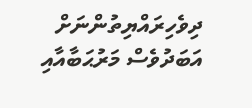ދިވެހިރައްޔިތުންނަށް އަބަދުވެސް މަރުޙަބާއާއި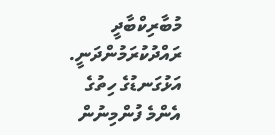މުބާރިކްބާދީ ރައްދުކުރަމުންދަނީ. އަޅުގަނޑުގެ ހިތުގެ އެންމެ ފުންމިނުން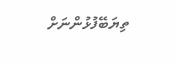ތިޔަބޭފުޅުންނަށް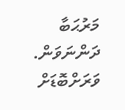މަރުޙަބާ ދަންނަވަން. ވަރަށްބޮޑަށް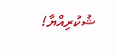ޝުކުރިއްޔާ!